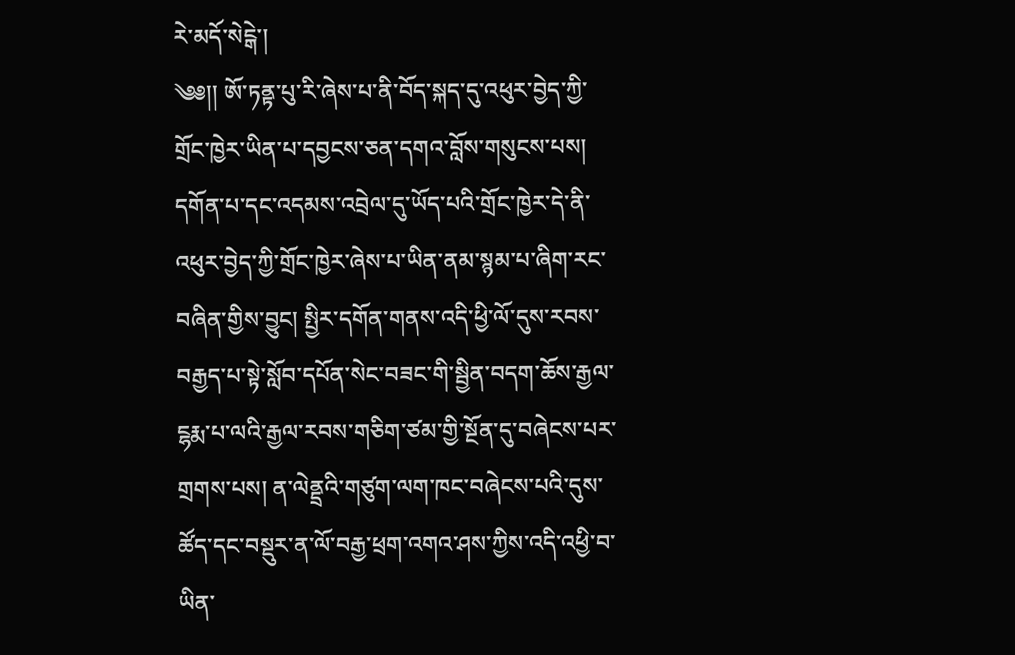རེ་མདོ་སེངྒེ་།
༄༅།། ཨོ་ཏནྟ་པུ་རི་ཞེས་པ་ནི་བོད་སྐད་དུ་འཕུར་བྱེད་ཀྱི་གྲོང་ཁྱེར་ཡིན་པ་དབྱངས་ཅན་དགའ་བློས་གསུངས་པས། དགོན་པ་དང་འདམས་འབྲེལ་དུ་ཡོད་པའི་གྲོང་ཁྱེར་དེ་ནི་འཕུར་བྱེད་ཀྱི་གྲོང་ཁྱེར་ཞེས་པ་ཡིན་ནམ་སྙམ་པ་ཞིག་རང་བཞིན་གྱིས་བྱུང། སྤྱིར་དགོན་གནས་འདི་ཕྱི་ལོ་དུས་རབས་བརྒྱད་པ་སྟེ་སློབ་དཔོན་སེང་བཟང་གི་སྦྱིན་བདག་ཆོས་རྒྱལ་ངྷརྨ་པ་ལའི་རྒྱལ་རབས་གཅིག་ཙམ་གྱི་སྔོན་དུ་བཞེངས་པར་གྲགས་པས། ན་ལེནྡྲའི་གཙུག་ལག་ཁང་བཞེངས་པའི་དུས་ཚོད་དང་བསྡུར་ན་ལོ་བརྒྱ་ཕྲག་འགའ་ཤས་ཀྱིས་འདི་འཕྱི་བ་ཡིན་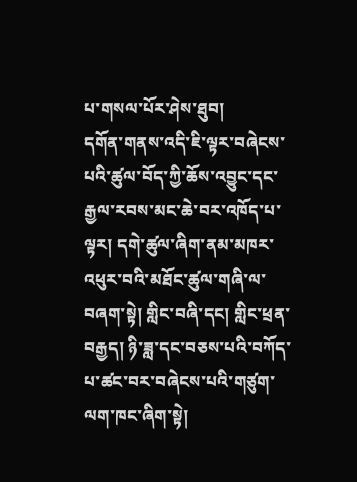པ་གསལ་པོར་ཤེས་ཐུབ།
དགོན་གནས་འདི་ཇི་ལྟར་བཞེངས་པའི་ཚུལ་བོད་ཀྱི་ཆོས་འབྱུང་དང་རྒྱལ་རབས་མང་ཆེ་བར་འཁོད་པ་ལྟར། དགེ་ཚུལ་ཞིག་ནམ་མཁར་འཕུར་བའི་མཐོང་ཚུལ་གཞི་ལ་བཞག་སྟེ། གླིང་བཞི་དང། གླིང་ཕྲན་བརྒྱད། ཉི་ཟླ་དང་བཅས་པའི་བཀོད་པ་ཚང་བར་བཞེངས་པའི་གཙུག་ལག་ཁང་ཞིག་སྟེ།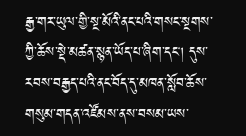རྒྱ་གར་ཡུལ་གྱི་སྔ་མོའི་ནང་པའི་གསང་སྔགས་ཀྱི་ཆོས་སྡེ་མཚན་སྙན་ཡོད་པ་ཞིག་དང། དུས་རབས་བརྒྱད་པའི་ནང་བོད་དུ་མཁན་སློབ་ཆོས་གསུམ་གདན་འཛོམས་ནས་བསམ་ཡས་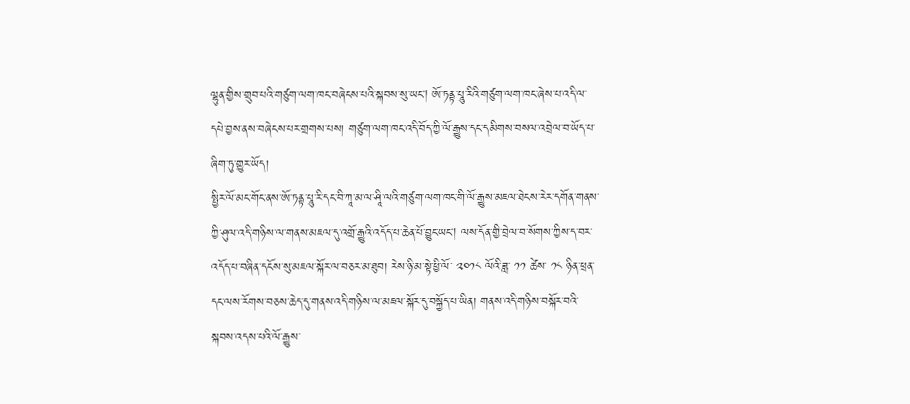ལྷུན་གྱིས་གྲུབ་པའི་གཙུག་ལག་ཁང་བཞེངས་པའི་སྐབས་སུ་ཡང། ཨོ་ཏནྟ་པཱུ་རིའི་གཙུག་ལག་ཁང་ཞེས་པ་འདི་ལ་དཔེ་བྱས་ནས་བཞེངས་པར་གྲགས་པས། གཙུག་ལག་ཁང་འདི་བོད་ཀྱི་ལོ་རྒྱུས་དང་དམིགས་བསལ་འབྲེལ་བ་ཡོད་པ་ཞིག་ཏུ་གྱུར་ཡོད།
སྤྱིར་ལོ་མང་གོང་ནས་ཨོ་ཏནྟ་པཱུ་རི་དང་བི་ཀཱ་མ་ལ་ཤཱི་ལའི་གཙུག་ལག་ཁང་གི་ལོ་རྒྱུས་མཇལ་ཐེངས་རེར་དགོན་གནས་ཀྱི་ཤུལ་འདི་གཉིས་ལ་གནས་མཇལ་དུ་འགྲོ་རྒྱུའི་འདོད་པ་ཆེན་པོ་བྱུང་ཡང། ལས་དོན་གྱི་བྲེལ་བ་སོགས་ཀྱིས་ད་བར་འདོད་པ་བཞིན་དངོས་སུ་མཇལ་སྐོར་ལ་བཅར་མ་ཐུབ། རེས་ཉི་མ་སྟེ་ཕྱི་ལོ་ ༢༠༡༨ ལོའི་ཟླ་ ༡༡ ཚེས་ ༡༨ ཉིན་ཕྲན་དང་ལས་རོགས་བཅས་ཆེད་དུ་གནས་འདི་གཉིས་ལ་མཇལ་སྐོར་དུ་བསྐྱོད་པ་ཡིན། གནས་འདི་གཉིས་བསྐོར་བའི་སྐབས་འདས་པའི་ལོ་རྒྱུས་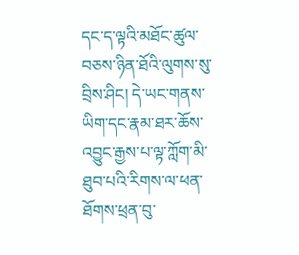དང་ད་ལྟའི་མཐོང་ཚུལ་བཅས་ཉིན་ཐོའི་ལུགས་སུ་བྲིས་ཤིང། དེ་ཡང་གནས་ཡིག་དང་རྣམ་ཐར་ཆོས་འབྱུང་རྒྱས་པ་ལྟ་ཀློག་མི་ཐུབ་པའི་རིགས་ལ་ཕན་ཐོགས་ཕྲན་བུ་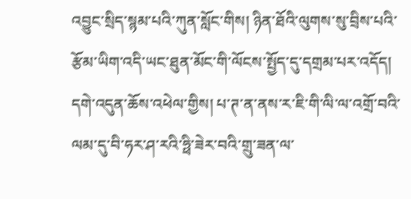འབྱུང་སྲིད་སྙམ་པའི་ཀུན་སློང་གིས། ཉིན་ཐོའི་ལུགས་སུ་བྲིས་པའི་རྩོམ་ཡིག་འདི་ཡང་ཐུན་མོང་གི་ལོངས་སྤྱོད་དུ་དགྲམ་པར་འདོད།
དགེ་འདུན་ཆོས་འཕེལ་གྱིས། པ་ཊ་ན་ནས་ར་ཇི་གི་ལི་ལ་འགྲོ་བའི་ལམ་དུ་བི་ཧར་ཤ་རའི་ཧྥི་ཟེར་བའི་གྲུ་ཟན་ལ་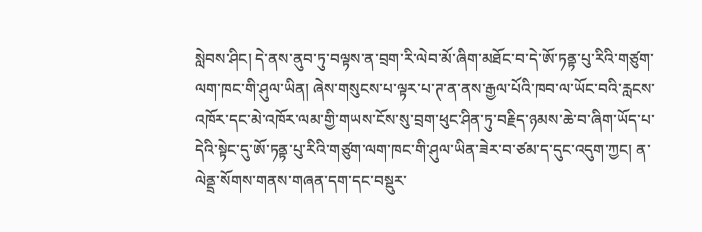སླེབས་ཤིང། དེ་ནས་ནུབ་ཏུ་བལྟས་ན་བྲག་རི་ལེབ་མོ་ཞིག་མཐོང་བ་དེ་ཨོ་ཏནྟ་པུ་རིའི་གཙུག་ལག་ཁང་གི་ཤུལ་ཡིན། ཞེས་གསུངས་པ་ལྟར་པ་ཊ་ན་ནས་རྒྱལ་པོའི་ཁབ་ལ་ཡོང་བའི་རླངས་འཁོར་དང་མེ་འཁོར་ལམ་གྱི་གཡས་ངོས་སུ་བྲག་ཕུང་ཤིན་ཏུ་བརྗིད་ཉམས་ཆེ་བ་ཞིག་ཡོད་པ་དེའི་སྟེང་དུ་ཨོ་ཏནྟ་པུ་རིའི་གཙུག་ལག་ཁང་གི་ཤུལ་ཡིན་ཟེར་བ་ཙམ་ད་དུང་འདུག་ཀྱང། ན་ལེནྡྲ་སོགས་གནས་གཞན་དག་དང་བསྡུར་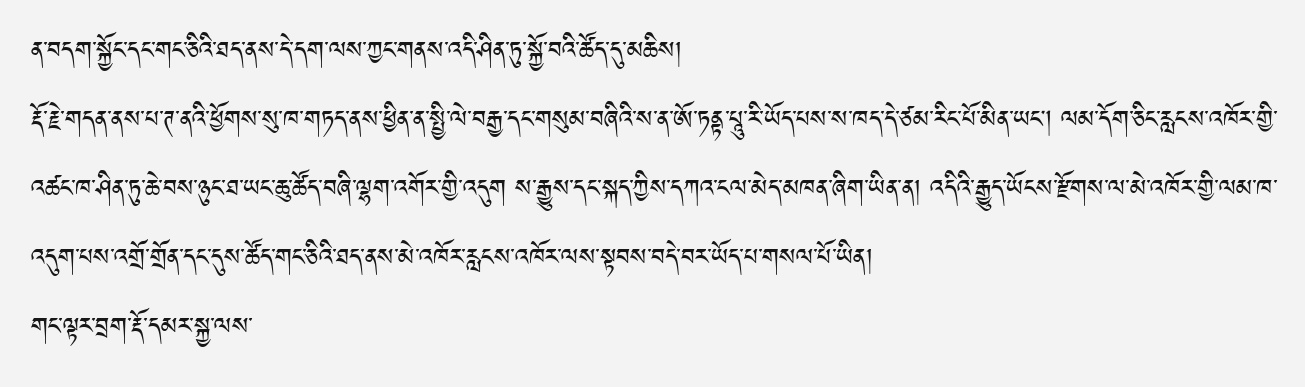ན་བདག་སྐྱོང་དང་གང་ཅིའི་ཐད་ནས་དེ་དག་ལས་ཀྱང་གནས་འདི་ཤིན་ཏུ་སྐྱོ་བའི་ཚོད་དུ་མཆིས།
རྡོ་རྗེ་གདན་ནས་པ་ཊ་ནའི་ཕྱོགས་སུ་ཁ་གཏད་ནས་ཕྱིན་ན་སྤྱི་ལེ་བརྒྱ་དང་གསུམ་བཞིའི་ས་ན་ཨོ་ཏནྟ་པཱུ་རི་ཡོད་པས་ས་ཁད་དེ་ཙམ་རིང་པོ་མིན་ཡང། ལམ་དོག་ཅིང་རླངས་འཁོར་གྱི་འཚང་ཁ་ཤིན་ཏུ་ཆེ་བས་ཉུང་ཐ་ཡང་ཆུ་ཚོད་བཞི་ལྷག་འགོར་གྱི་འདུག ས་རྒྱུས་དང་སྐད་ཀྱིས་དཀའ་ངལ་མེད་མཁན་ཞིག་ཡིན་ན། འདིའི་རྒྱུད་ཡོངས་རྫོགས་ལ་མེ་འཁོར་གྱི་ལམ་ཁ་འདུག་པས་འགྲོ་གྲོན་དང་དུས་ཚོད་གང་ཅིའི་ཐད་ནས་མེ་འཁོར་རླངས་འཁོར་ལས་སྟབས་བདེ་བར་ཡོད་པ་གསལ་པོ་ཡིན།
གང་ལྟར་བྲག་རྡོ་དམར་སྐྱ་ལས་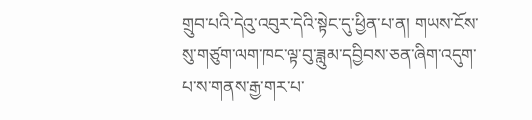གྲུབ་པའི་དེའུ་འབུར་དེའི་སྟེང་དུ་ཕྱིན་པ་ན། གཡས་ངོས་སུ་གཙུག་ལག་ཁང་ལྟ་བུ་ཟླུམ་དབྱིབས་ཅན་ཞིག་འདུག་པ་ས་གནས་རྒྱ་གར་པ་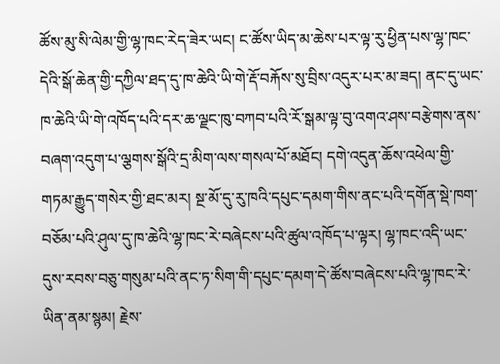ཚོས་མུ་སི་ལེམ་གྱི་ལྷ་ཁང་རེད་ཟེར་ཡང། ང་ཚོས་ཡིད་མ་ཆེས་པར་ལྟ་རུ་ཕྱིན་པས་ལྷ་ཁང་དེའི་སྒོ་ཆེན་གྱི་དཀྱིལ་ཐད་དུ་ཁ་ཆེའི་ཡི་གེ་རྡོ་བརྐོས་སུ་བྲིས་འདུར་པར་མ་ཟད། ནང་དུ་ཡང་ཁ་ཆེའི་ཡི་གེ་འཁོད་པའི་དར་ཆ་ལྗང་ཁུ་བཀབ་པའི་རོ་སྒམ་ལྟ་བུ་འགའ་ཤས་བརྩེགས་ནས་བཞག་འདུག་པ་ལྕགས་སྒོའི་དྲ་མིག་ལས་གསལ་པོ་མཐོང། དགེ་འདུན་ཆོས་འཕེལ་གྱི་གཏམ་རྒྱུད་གསེར་གྱི་ཐང་མར། སྔ་མོ་དུ་རུ་ཁའི་དཔུང་དམག་གིས་ནང་པའི་དགོན་སྡེ་ཁག་བཅོམ་པའི་ཤུལ་དུ་ཁ་ཆེའི་ལྷ་ཁང་རེ་བཞེངས་པའི་ཚུལ་འཁོད་པ་ལྟར། ལྷ་ཁང་འདི་ཡང་དུས་རབས་བཅུ་གསུམ་པའི་ནང་ཏ་སིག་གི་དཔུང་དམག་དེ་ཚོས་བཞེངས་པའི་ལྷ་ཁང་རེ་ཡིན་ནམ་སྙམ། རྗེས་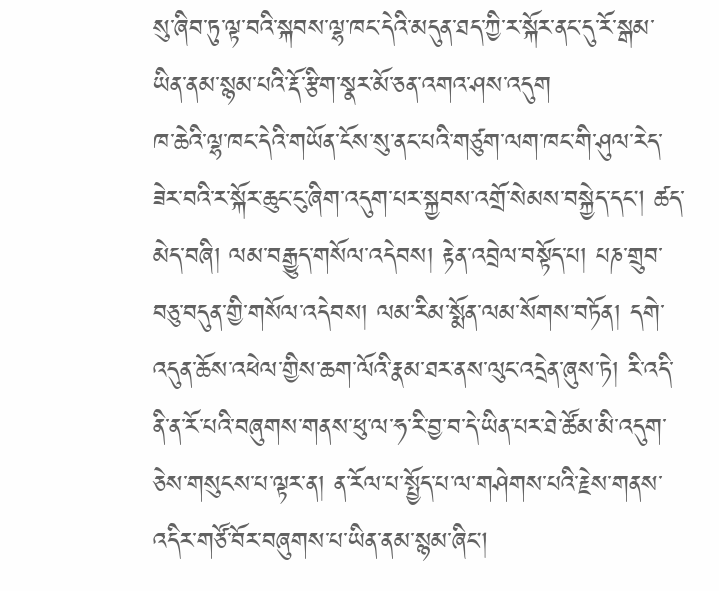སུ་ཞིབ་ཏུ་ལྟ་བའི་སྐབས་ལྷ་ཁང་དེའི་མདུན་ཐད་ཀྱི་ར་སྐོར་ནང་དུ་རོ་སྒམ་ཡིན་ནམ་སྙམ་པའི་རྡོ་རྩིག་སྣར་མོ་ཅན་འགའ་ཤས་འདུག
ཁ་ཆེའི་ལྷ་ཁང་དེའི་གཡོན་ངོས་སུ་ནང་པའི་གཙུག་ལག་ཁང་གི་ཤུལ་རེད་ཟེར་བའི་ར་སྐོར་ཆུང་ངུ་ཞིག་འདུག་པར་སྐྱབས་འགྲོ་སེམས་བསྐྱེད་དང། ཚད་མེད་བཞི། ལམ་བརྒྱུད་གསོལ་འདེབས། རྟེན་འབྲེལ་བསྟོད་པ། པཎ་གྲུབ་བཅུ་བདུན་གྱི་གསོལ་འདེབས། ལམ་རིམ་སྨོན་ལམ་སོགས་བཏོན། དགེ་འདུན་ཆོས་འཕེལ་གྱིས་ཆག་ལོའི་རྣམ་ཐར་ནས་ལུང་འདྲེན་ཞུས་ཏེ། རི་འདི་ནི་ན་རོ་པའི་བཞུགས་གནས་ཕུ་ལ་ཧ་རི་བྱ་བ་དེ་ཡིན་པར་ཐེ་ཚོམ་མི་འདུག་ཅེས་གསུངས་པ་ལྟར་ན། ན་རོལ་པ་སྤྱོད་པ་ལ་གཤེགས་པའི་རྗེས་གནས་འདིར་གཙོ་བོར་བཞུགས་པ་ཡིན་ནམ་སྙམ་ཞིང།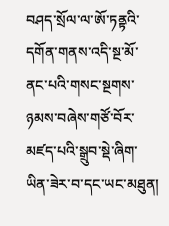བཤད་སྲོལ་ལ་ཨོ་ཏནྟའི་དགོན་གནས་འདི་སྔ་མོ་ནང་པའི་གསང་སྔགས་ཉམས་བཞེས་གཙོ་བོར་མཛད་པའི་སྒྲུབ་སྡེ་ཞིག་ཡིན་ཟེར་བ་དང་ཡང་མཐུན།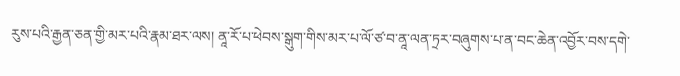རུས་པའི་རྒྱན་ཅན་གྱི་མར་པའི་རྣམ་ཐར་ལས། ནཱ་རོ་པ་ཕེབས་སྒུག་གིས་མར་པ་ལོ་ཙ་བ་ནཱ་ལན་ཏྲར་བཞུགས་པ་ན་བང་ཆེན་འབྱོར་བས་དགེ་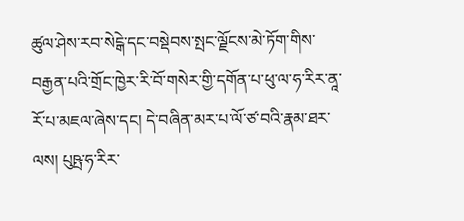ཚུལ་ཤེས་རབ་སེངྒེ་དང་བསྡེབས་སྤང་ལྗོངས་མེ་ཏོག་གིས་བརྒྱན་པའི་གྲོང་ཁྱེར་རི་བོ་གསེར་གྱི་དགོན་པ་ཕུ་ལ་ཧ་རིར་ནཱ་རོ་པ་མཇལ་ཞེས་དང། དེ་བཞིན་མར་པ་ལོ་ཙ་བའི་རྣམ་ཐར་ལས། པུཥྤ་ཧ་རིར་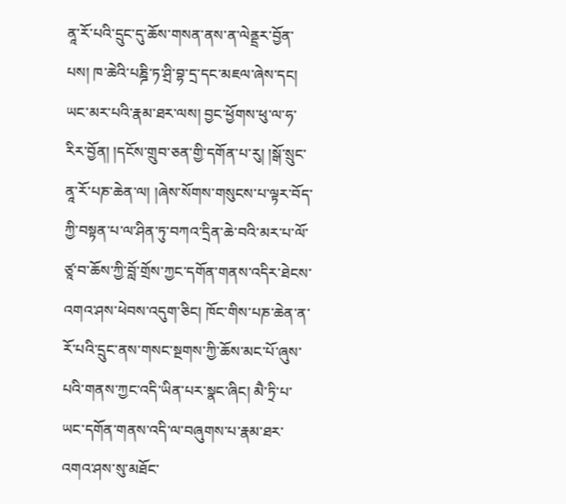ནཱ་རོ་པའི་དྲུང་དུ་ཆོས་གསན་ནས་ན་ལེནྡྲར་བྱོན་པས། ཁ་ཆེའི་པཎྜི་ཏ་ཤྲི་བྷ་དྲ་དང་མཇལ་ཞེས་དང། ཡང་མར་པའི་རྣམ་ཐར་ལས། བྱང་ཕྱོགས་ཕུ་ལ་ཧ་རིར་བྱོན། །དངོས་གྲུབ་ཅན་གྱི་དགོན་པ་རུ། །སྒོ་སྲུང་ནཱ་རོ་པཎ་ཆེན་ལ། །ཞེས་སོགས་གསུངས་པ་ལྟར་བོད་ཀྱི་བསྟན་པ་ལ་ཤིན་ཏུ་བཀའ་དྲིན་ཆེ་བའི་མར་པ་ལོ་ཙཱ་བ་ཆོས་ཀྱི་བློ་གྲོས་ཀྱང་དགོན་གནས་འདིར་ཐེངས་འགའ་ཤས་ཕེབས་འདུག་ཅིང། ཁོང་གིས་པཎ་ཆེན་ན་རོ་པའི་དྲུང་ནས་གསང་སྔགས་ཀྱི་ཆོས་མང་པོ་ཞུས་པའི་གནས་ཀྱང་འདི་ཡིན་པར་སྣང་ཞིང། མཻ་ཏྲི་པ་ཡང་དགོན་གནས་འདི་ལ་བཞུགས་པ་རྣམ་ཐར་འགའ་ཤས་སུ་མཐོང་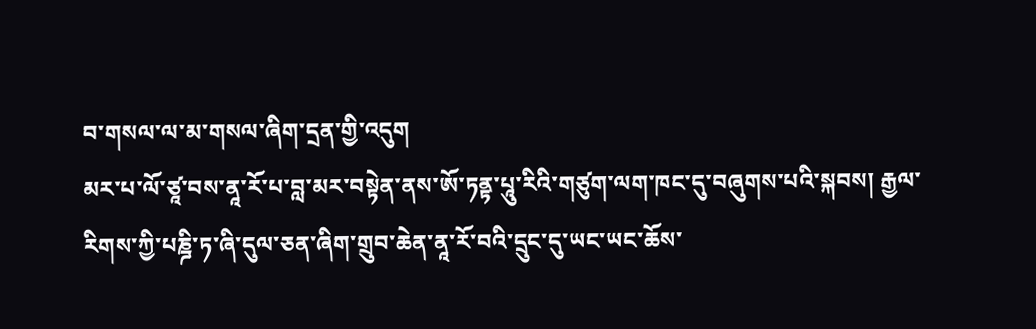བ་གསལ་ལ་མ་གསལ་ཞིག་དྲན་གྱི་འདུག
མར་པ་ལོ་ཙཱ་བས་ནཱ་རོ་པ་བླ་མར་བསྟེན་ནས་ཨོ་ཏནྟ་པཱུ་རིའི་གཙུག་ལག་ཁང་དུ་བཞུགས་པའི་སྐབས། རྒྱལ་རིགས་ཀྱི་པཎྜི་ཏ་ཞི་དུལ་ཅན་ཞིག་གྲུབ་ཆེན་ནཱ་རོ་བའི་དྲུང་དུ་ཡང་ཡང་ཆོས་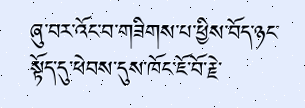ཞུ་བར་འོང་བ་གཟིགས་པ་ཕྱིས་བོད་ཉང་སྟོད་དུ་ཕེབས་དུས་ཁོང་ཇོ་བོ་རྗེ་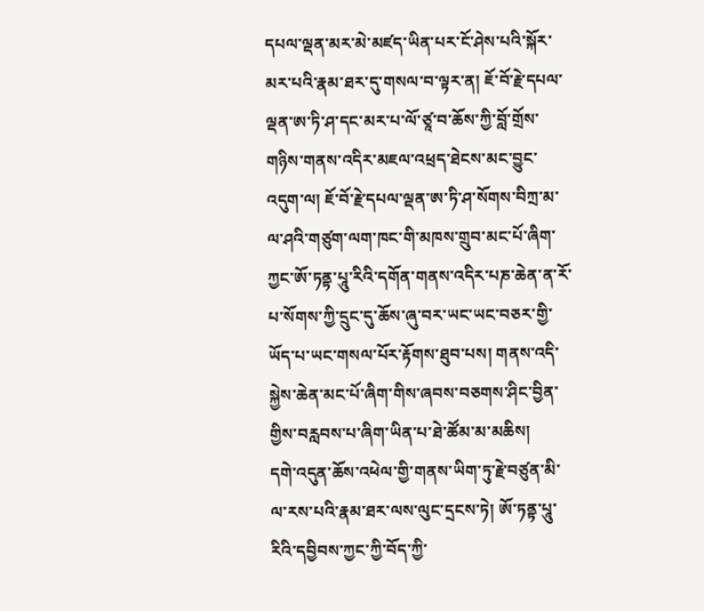དཔལ་ལྡན་མར་མེ་མཛད་ཡིན་པར་ངོ་ཤེས་པའི་སྐོར་མར་པའི་རྣམ་ཐར་དུ་གསལ་བ་ལྟར་ན། ཇོ་བོ་རྗེ་དཔལ་ལྡན་ཨ་ཏི་ཤ་དང་མར་པ་ལོ་ཙཱ་བ་ཆོས་ཀྱི་བློ་གྲོས་གཉིས་གནས་འདིར་མཇལ་འཕྲད་ཐེངས་མང་བྱུང་འདུག་ལ། ཇོ་བོ་རྗེ་དཔལ་ལྡན་ཨ་ཏི་ཤ་སོགས་བིཀྲ་མ་ལ་ཤའི་གཙུག་ལག་ཁང་གི་མཁས་གྲུབ་མང་པོ་ཞིག་ཀྱང་ཨོ་ཏནྟ་པཱུ་རིའི་དགོན་གནས་འདིར་པཎ་ཆེན་ན་རོ་པ་སོགས་ཀྱི་དྲུང་དུ་ཆོས་ཞུ་བར་ཡང་ཡང་བཅར་གྱི་ཡོད་པ་ཡང་གསལ་པོར་རྟོགས་ཐུབ་པས། གནས་འདི་སྐྱེས་ཆེན་མང་པོ་ཞིག་གིས་ཞབས་བཅགས་ཤིང་བྱིན་གྱིས་བརླབས་པ་ཞིག་ཡིན་པ་ཐེ་ཚོམ་མ་མཆིས།
དགེ་འདུན་ཆོས་འཕེལ་གྱི་གནས་ཡིག་ཏུ་རྗེ་བཙུན་མི་ལ་རས་པའི་རྣམ་ཐར་ལས་ལུང་དྲངས་ཏེ། ཨོ་ཏནྟ་པཱུ་རིའི་དབྱིབས་ཀྱང་ཀྱི་བོད་ཀྱི་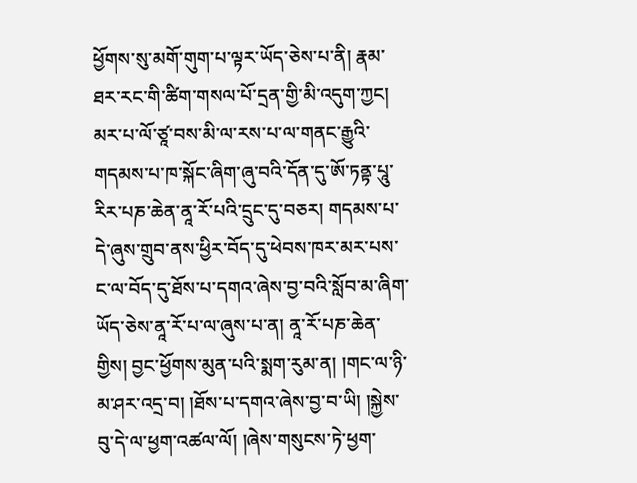ཕྱོགས་སུ་མགོ་གུག་པ་ལྟར་ཡོད་ཅེས་པ་ནི། རྣམ་ཐར་རང་གི་ཚིག་གསལ་པོ་དྲན་གྱི་མི་འདུག་ཀྱང། མར་པ་ལོ་ཙཱ་བས་མི་ལ་རས་པ་ལ་གནང་རྒྱུའི་གདམས་པ་ཁ་སྐོང་ཞིག་ཞུ་བའི་དོན་དུ་ཨོ་ཏནྟ་པཱུ་རིར་པཎ་ཆེན་ནཱ་རོ་པའི་དྲུང་དུ་བཅར། གདམས་པ་དེ་ཞུས་གྲུབ་ནས་ཕྱིར་བོད་དུ་ཕེབས་ཁར་མར་པས་ང་ལ་བོད་དུ་ཐོས་པ་དགའ་ཞེས་བྱ་བའི་སློབ་མ་ཞིག་ཡོད་ཅེས་ནཱ་རོ་པ་ལ་ཞུས་པ་ན། ནཱ་རོ་པཎ་ཆེན་གྱིས། བྱང་ཕྱོགས་མུན་པའི་སྨག་རུམ་ན། །གང་ལ་ཉི་མ་ཤར་འདྲ་བ། །ཐོས་པ་དགའ་ཞེས་བྱ་བ་ཡི། །སྐྱེས་བུ་དེ་ལ་ཕྱག་འཚལ་ལོ། །ཞེས་གསུངས་ཏེ་ཕྱག་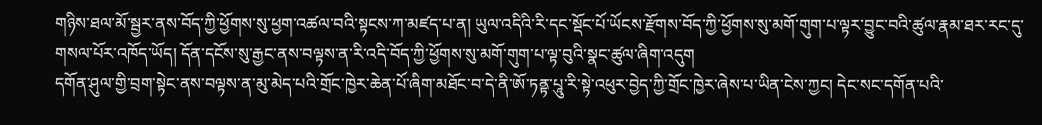གཉིས་ཐལ་མོ་སྦྱར་ནས་བོད་ཀྱི་ཕྱོགས་སུ་ཕྱག་འཚལ་བའི་སྟངས་ཀ་མཛད་པ་ན། ཡུལ་འདིའི་རི་དང་སྡོང་པོ་ཡོངས་རྫོགས་བོད་ཀྱི་ཕྱོགས་སུ་མགོ་གུག་པ་ལྟར་བྱུང་བའི་ཚུལ་རྣམ་ཐར་རང་དུ་གསལ་པོར་འཁོད་ཡོད། དོན་དངོས་སུ་རྒྱང་ནས་བལྟས་ན་རི་འདི་བོད་ཀྱི་ཕྱོགས་སུ་མགོ་གུག་པ་ལྟ་བུའི་སྣང་ཚུལ་ཞིག་འདུག
དགོན་ཤུལ་གྱི་བྲག་སྟེང་ནས་བལྟས་ན་མུ་མེད་པའི་གྲོང་ཁྱེར་ཆེན་པོ་ཞིག་མཐོང་བ་དེ་ནི་ཨོ་ཏནྟ་པཱུ་རི་སྟེ་འཕུར་བྱེད་ཀྱི་གྲོང་ཁྱེར་ཞེས་པ་ཡིན་ངེས་ཀྱང། དེང་སང་དགོན་པའི་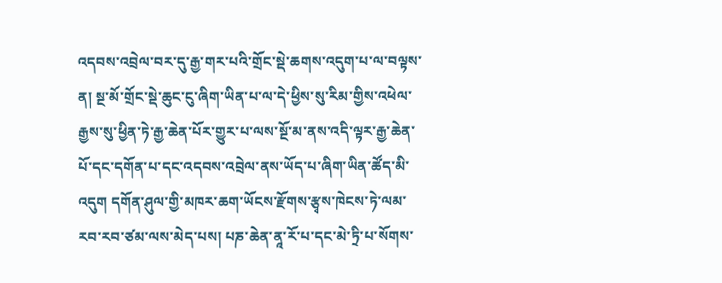འདབས་འབྲེལ་བར་དུ་རྒྱ་གར་པའི་གྲོང་སྡེ་ཆགས་འདུག་པ་ལ་བལྟས་ན། སྔ་མོ་གྲོང་སྡེ་ཆུང་ངུ་ཞིག་ཡིན་པ་ལ་དེ་ཕྱིས་སུ་རིམ་གྱིས་འཕེལ་རྒྱས་སུ་ཕྱིན་ཏེ་རྒྱ་ཆེན་པོར་གྱུར་པ་ལས་སྔོ་མ་ནས་འདི་ལྟར་རྒྱ་ཆེན་པོ་དང་དགོན་པ་དང་འདབས་འབྲེལ་ནས་ཡོད་པ་ཞིག་ཡིན་ཚོད་མི་འདུག དགོན་ཤུལ་གྱི་མཁར་ཆག་ཡོངས་རྫོགས་རྩྭས་ཁེངས་ཏེ་ལམ་རབ་རབ་ཙམ་ལས་མེད་པས། པཎ་ཆེན་ནཱ་རོ་པ་དང་མེ་ཏྲི་པ་སོགས་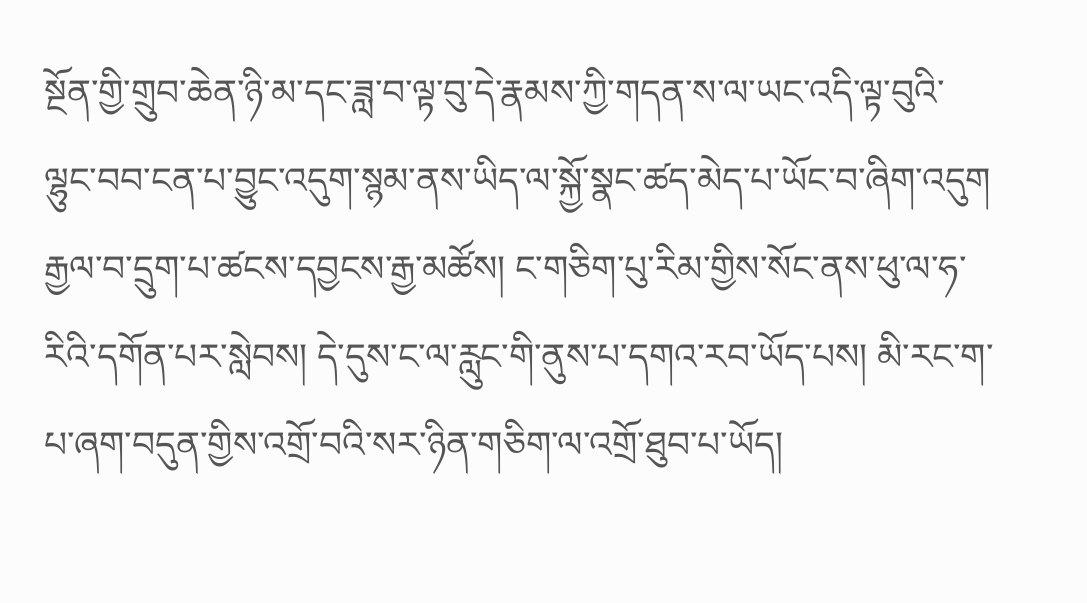སྔོན་གྱི་གྲུབ་ཆེན་ཉི་མ་དང་ཟླ་བ་ལྟ་བུ་དེ་རྣམས་ཀྱི་གདན་ས་ལ་ཡང་འདི་ལྟ་བུའི་ལྷུང་བབ་ངན་པ་བྱུང་འདུག་སྙམ་ནས་ཡིད་ལ་སྐྱོ་སྣང་ཚད་མེད་པ་ཡོང་བ་ཞིག་འདུག
རྒྱལ་བ་དྲུག་པ་ཚངས་དབྱངས་རྒྱ་མཚོས། ང་གཅིག་པུ་རིམ་གྱིས་སོང་ནས་ཕུ་ལ་ཧ་རིའི་དགོན་པར་སླེབས། དེ་དུས་ང་ལ་རླུང་གི་ནུས་པ་དགའ་རབ་ཡོད་པས། མི་རང་ག་པ་ཞག་བདུན་གྱིས་འགྲོ་བའི་སར་ཉིན་གཅིག་ལ་འགྲོ་ཐུབ་པ་ཡོད།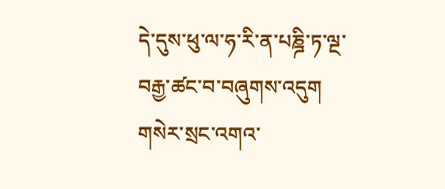དེ་དུས་ཕུ་ལ་ཧ་རི་ན་པཎྜི་ཏ་ལྔ་བརྒྱ་ཚང་བ་བཞུགས་འདུག གསེར་སྲང་འགའ་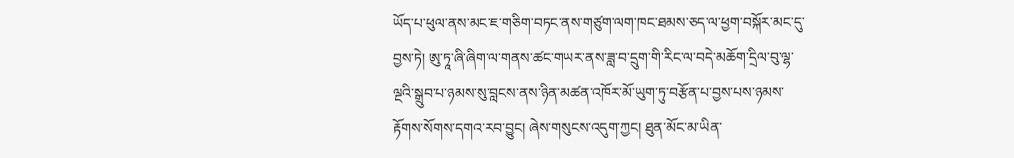ཡོད་པ་ཕུལ་ནས་མང་ཇ་གཅིག་བཏང་ནས་གཙུག་ལག་ཁང་ཐམས་ཅད་ལ་ཕྱག་བསྐོར་མང་དུ་བྱས་ཏེ། ཨུ་ཏཱ་ཞི་ཞིག་ལ་གནས་ཚང་གཡར་ནས་ཟླ་བ་དྲུག་གི་རིང་ལ་བདེ་མཆོག་དྲིལ་བུ་ལྷ་ལྔའི་སྒྲུབ་པ་ཉམས་སུ་བླངས་ནས་ཉིན་མཚན་འཁོར་མོ་ཡུག་ཏུ་བརྩོན་པ་བྱས་པས་ཉམས་རྟོགས་སོགས་དགའ་རབ་བྱུང། ཞེས་གསུངས་འདུག་ཀྱང། ཐུན་མོང་མ་ཡིན་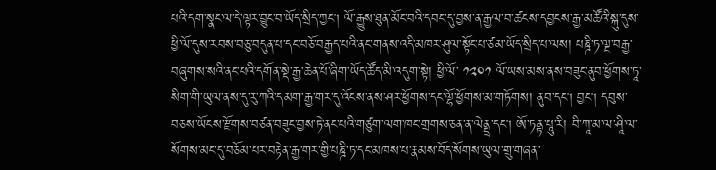པའི་དག་སྣང་ལ་དེ་ལྟར་བྱུང་བ་ཡོད་སྲིད་ཀྱང། ལོ་རྒྱུས་ཐུན་མོང་བའི་དབང་དུ་བྱས་ན་རྒྱལ་བ་ཚངས་དབྱངས་རྒྱ་མཚོའི་སྐུ་དུས་ཕྱི་ལོ་དུས་རབས་བཅུ་བདུན་པ་དང་བཅོ་བརྒྱད་པའི་ནང་གནས་འདི་མཁར་ཤུལ་སྟོང་པ་ཙམ་ཡོད་སྲིད་པ་ལས། པཎྜི་ཏ་ལྔ་བརྒྱ་བཞུགས་སའི་ནང་པའི་དགོན་སྡེ་རྒྱ་ཆེན་པོ་ཞིག་ཡོད་ཚོད་མི་འདུག་སྟེ། ཕྱི་ལོ་ ༡༢༠༡ ལོ་ཡས་མས་ནས་བཟུང་ནུབ་ཕྱོགས་ཏཱ་སིག་གི་ཡུལ་ནས་དུ་རུ་ཀའི་དམག་རྒྱ་གར་དུ་འོངས་ནས་ཤར་ཕྱོགས་དང་ལྷོ་ཕྱོགས་མ་གཏོགས། ནུབ་དང། བྱང། དབུས་བཅས་ཡོངས་རྫོགས་བཙན་བཟུང་བྱས་ཏེ་ནང་པའི་གཙུག་ལག་ཁང་གྲགས་ཅན་ན་ལེནྡྲ་དང། ཨོ་ཏནྟ་པཱུ་རི། བི་ཀཱ་མ་ལ་ཤཱི་ལ་སོགས་མང་དུ་བཅོམ་པར་བརྟེན་རྒྱ་གར་གྱི་པཎྜི་ཏ་དང་མཁས་པ་རྣམས་བོད་སོགས་ཡུལ་གྲུ་གཞན་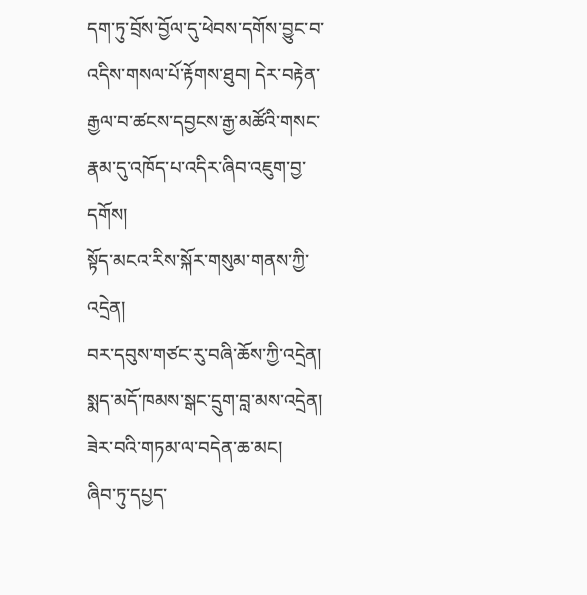དག་ཏུ་བྲོས་བྱོལ་དུ་ཕེབས་དགོས་བྱུང་བ་འདིས་གསལ་པོ་རྟོགས་ཐུབ། དེར་བརྟེན་རྒྱལ་བ་ཚངས་དབྱངས་རྒྱ་མཚོའི་གསང་རྣམ་དུ་འཁོད་པ་འདིར་ཞིབ་འཇུག་བྱ་དགོས།
སྟོད་མངའ་རིས་སྐོར་གསུམ་གནས་ཀྱི་འདྲེན།
བར་དབུས་གཙང་རུ་བཞི་ཆོས་ཀྱི་འདྲེན།
སྨད་མདོ་ཁམས་སྒང་དྲུག་བླ་མས་འདྲེན།
ཟེར་བའི་གཏམ་ལ་བདེན་ཆ་མང།
ཞིབ་ཏུ་དཔྱད་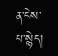ན་ངེས་པ་སྙེད།